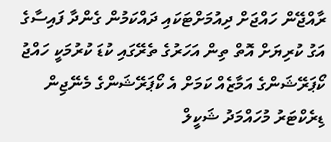ރާއްޖޭން ހައްޖަށް ދިއުމަށްޓަކައި ދައްކަމުން ގެންދާ ފައިސާގެ އަގު ކުރިޔަށް އޮތް ތިން އަހަރުގެ ތެރޭގައި ކުޑަ ކުރުމަކީ ހައްޖު ކޯޕަރޭޝަންގެ އަމާޒެއް ކަމަށް އެ ކޯޕަރޭޝަންގެ މެނޭޖިން ޑިރެކްޓަރު މުހައްމަދު ޝަކީލް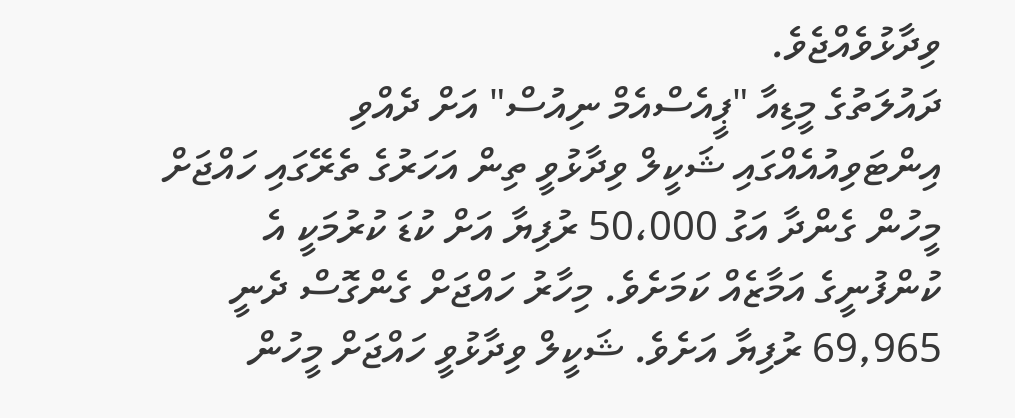ވިދާޅުވެއްޖެވެ.
ދައުލަތުގެ މީޑިއާ "ޕީއެސްއެމް ނިއުސް" އަށް ދެއްވި އިންޓަވިއުއެއްގައި ޝަކީލް ވިދާޅުވީ ތިން އަހަރުގެ ތެރޭގައި ހައްޖަށް މީހުން ގެންދާ އަގު 50،000 ރުފިޔާ އަށް ކުޑަ ކުރުމަކީ އެ ކުންފުނީގެ އަމާޒެއް ކަމަށެވެ. މިހާރު ހައްޖަށް ގެންގޮސް ދެނީ 69,965 ރުފިޔާ އަށެވެ. ޝަކީލް ވިދާޅުވީ ހައްޖަށް މީހުން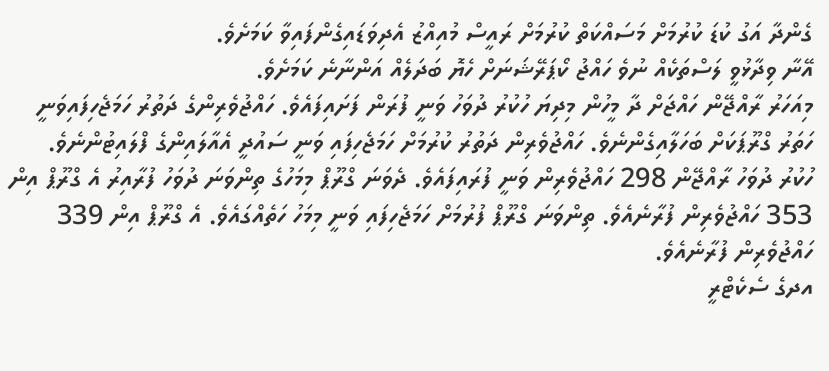ގެންދާ އަގު ކުޑަ ކުރުމަށް މަސައްކަތް ކުރުމަށް ރައީސް މުއިއްޒު އެދިވަޑައިގެންފައިވާ ކަމަށެވެ.
އޭނާ ވިދާޅުވީ ލަސްތަކެއް ނުވެ ހައްޖު ކޯޕަރޭޝަނަށް ހެޔޮ ބަދަލެއް އަންނާނެ ކަމަށެވެ.
މިއަހަރު ރާއްޖޭން ހައްޖަށް ދާ މީހުން މިދިޔަ ހުކުރު ދުވަހު ވަނީ ފުރަން ފަށައިފައެވެ. ހައްޖުވެރިންގެ ދަތުރު ހަމަޖެހިފައިވަނީ ހަތަރު ގްރޫޕަކަށް ބަހަލާއިގެންނެވެ. ހައްޖުވެރިން ދަތުރު ކުރުމަށް ހަމަޖެހިފައި ވަނީ ސައުދީ އެއާލައިންގެ ފްލައިޓުންނެވެ.
ހުކުރު ދުވަހު ރާއްޖޭން 298 ހައްޖުވެރިން ވަނީ ފުރައިފައެވެ. ދެވަނަ ގްރޫޕް މިމަހުގެ ތިންވަނަ ދުވަހު ފުރާއިރު އެ ގްރޫޕް އިން 353 ހައްޖުވެރިން ފުރާނެއެވެ. ތިންވަނަ ގްރޫޕް ފުރުމަށް ހަމަޖެހިފައި ވަނީ މިމަހު ހަތެއްގައެވެ. އެ ގްރޫޕް އިން 339 ހައްޖުވެރިން ފުރާނެއެވެ.
އދގެ ސެކެޓްރީ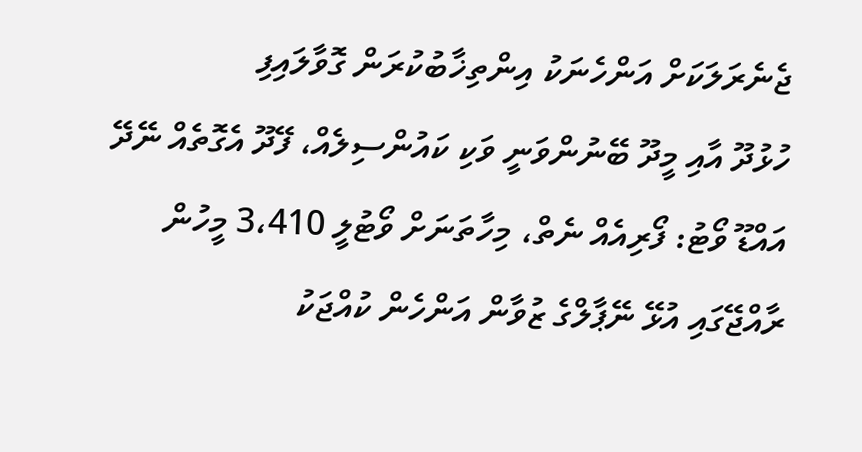ޖެނެރަލަކަށް އަންހެނަކު އިންތިޚާބުކުރަން ގޮވާލައިފި
ހުޅުދޫ އާއި މީދޫ ބޭނުންވަނީ ވަކި ކައުންސިލެއް، ފޭދޫ އެގޮތެއް ނޭދޭ
އައްޑޫ ވޯޓު: ފޯރިއެއް ނެތް، މިހާތަނަށް ވޯޓުލީ 3،410 މީހުން
ރާއްޖޭގައި އުޅޭ ނޭޕާލްގެ ޒުވާން އަންހެން ކުއްޖަކު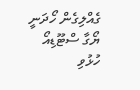ގެއްލިގެން ހޯދަނީ
ޔޯގާ ސްޓޫޑިއޯ ހުޅުވި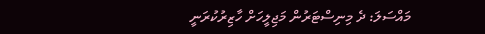މައްސަލަ: ދެ މިނިސްޓަރުން މަޖިލީހަށް ހާޒިރުކުރަނީ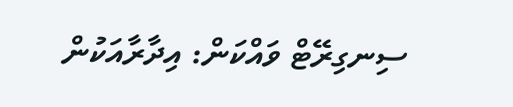ސިނގިރޭޓް ވައްކަން: އިދާރާއަކުން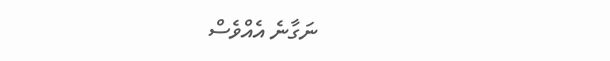ނަގާނެ އެއްވެސް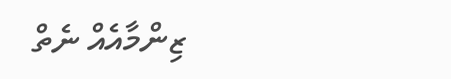ޒިންމާއެއް ނެތް